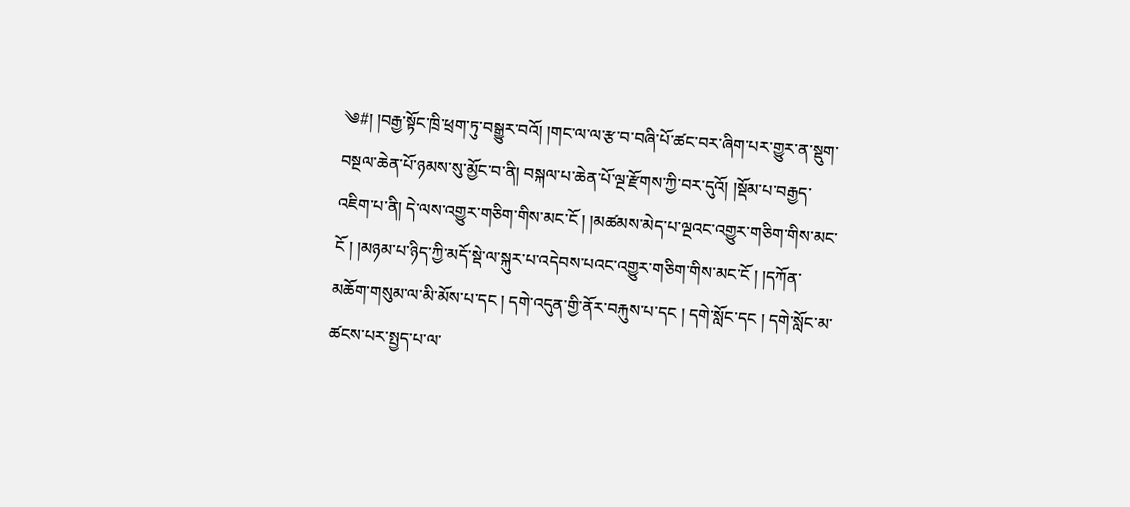༄#། །བརྒྱ་སྟོང་ཁྲི་ཕྲག་ཏུ་བསྒྱུར་བའོ། །གང་ལ་ལ་རྩ་བ་བཞི་པོ་ཚང་བར་ཞིག་པར་གྱུར་ན་སྡུག་བསྔལ་ཆེན་པོ་ཉམས་སུ་མྱོང་བ་ནི། བསྐལ་པ་ཆེན་པོ་ལྔ་རྫོགས་ཀྱི་བར་དུའོ། །སྡོམ་པ་བརྒྱད་འཇིག་པ་ནི། དེ་ལས་འགྱུར་གཅིག་གིས་མང་ངོ ། །མཚམས་མེད་པ་ལྔའང་འགྱུར་གཅིག་གིས་མང་ངོ ། །མཉམ་པ་ཉིད་ཀྱི་མདོ་སྡེ་ལ་སྐུར་པ་འདེབས་པའང་འགྱུར་གཅིག་གིས་མང་ངོ ། །དཀོན་མཆོག་གསུམ་ལ་མི་མོས་པ་དང ། དགེ་འདུན་གྱི་ནོར་བརྐུས་པ་དང ། དགེ་སློང་དང ། དགེ་སློང་མ་ཚངས་པར་སྤྱད་པ་ལ་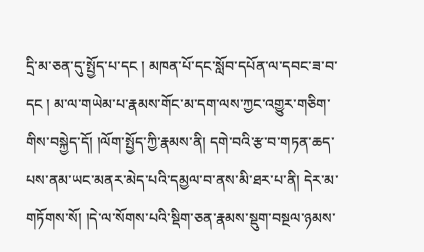དྲི་མ་ཅན་དུ་སྤྱོད་པ་དང ། མཁན་པོ་དང་སློབ་དཔོན་ལ་དབང་ཟ་བ་དང ། མ་ལ་གཡེམ་པ་རྣམས་གོང་མ་དག་ལས་ཀྱང་འགྱུར་གཅིག་གིས་བསྐྱེད་དོ། །ལོག་སྤྱོད་ཀྱི་རྣམས་ནི། དགེ་བའི་རྩ་བ་གཏན་ཆད་པས་ནམ་ཡང་མནར་མེད་པའི་དམྱལ་བ་ནས་མི་ཐར་པ་ནི། དེར་མ་གཏོགས་སོ། །དེ་ལ་སོགས་པའི་སྡིག་ཅན་རྣམས་སྡུག་བསྔལ་ཉམས་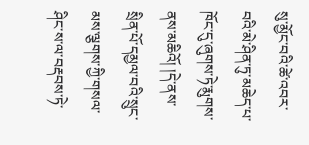སུ་མྱོང་བའི་ཚེ་འབར་བའི་མེ་ཤིན་ཏུ་མཆེད་པ་ཁོང་དུ་ཞུགས་ཏེ་རྨུགས་ནས་མཆིའོ། །དེ་ནས་སྲིན་པོ་དམྱལ་བའི་སྲུང་མས་ལྕགས་ཀྱི་གསལ་ཤིང་ས་ལ་བརྡབས་ཏེ་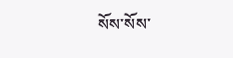སོས་སོས་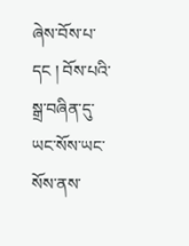ཞེས་བོས་པ་དང ། བོས་པའི་སྒྲ་བཞིན་དུ་ཡང་སོས་ཡང་སོས་ནས་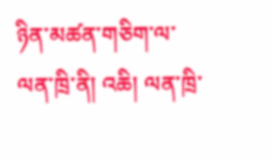ཉིན་མཚན་གཅིག་ལ་ལན་ཁྲི་ནི། འཆི། ལན་ཁྲི་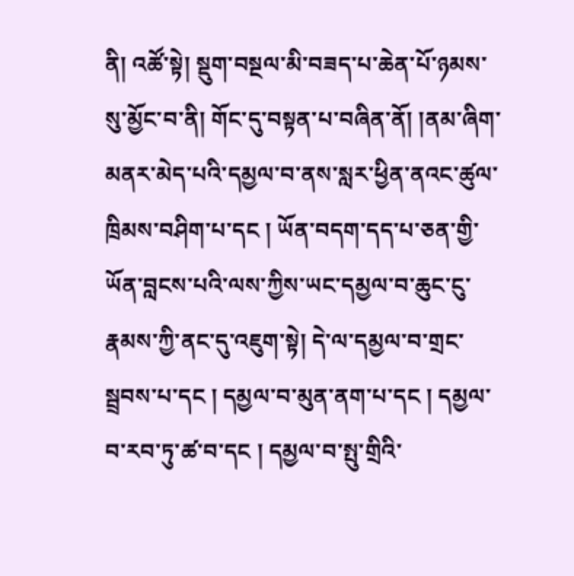ནི། འཚོ་སྟེ། སྡུག་བསྔལ་མི་བཟད་པ་ཆེན་པོ་ཉམས་སུ་མྱོང་བ་ནི། གོང་དུ་བསྟན་པ་བཞིན་ནོ། །ནམ་ཞིག་
མནར་མེད་པའི་དམྱལ་བ་ནས་སླར་ཕྱིན་ནའང་ཚུལ་ཁྲིམས་བཤིག་པ་དང ། ཡོན་བདག་དད་པ་ཅན་གྱི་ཡོན་བླངས་པའི་ལས་ཀྱིས་ཡང་དམྱལ་བ་ཆུང་ངུ་རྣམས་ཀྱི་ནང་དུ་འཇུག་སྟེ། དེ་ལ་དམྱལ་བ་གྲང་སྦྲབས་པ་དང ། དམྱལ་བ་མུན་ནག་པ་དང ། དམྱལ་བ་རབ་ཏུ་ཚ་བ་དང ། དམྱལ་བ་སྤུ་གྲིའི་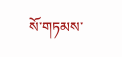སོ་གཏམས་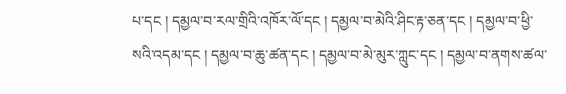པ་དང ། དམྱལ་བ་རལ་གྲིའི་འཁོར་ལོ་དང ། དམྱལ་བ་མེའི་ཤིང་རྟ་ཅན་དང ། དམྱལ་བ་ཕྱི་སའི་འདམ་དང ། དམྱལ་བ་ཆུ་ཚན་དང ། དམྱལ་བ་མེ་མུར་ཀླུང་དང ། དམྱལ་བ་ནགས་ཚལ་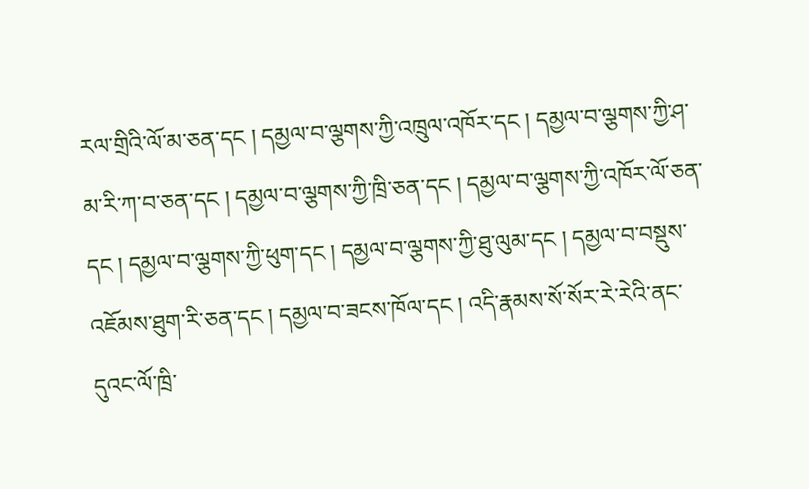རལ་གྲིའི་ལོ་མ་ཅན་དང ། དམྱལ་བ་ལྕགས་ཀྱི་འཁྲུལ་འཁོར་དང ། དམྱལ་བ་ལྕགས་ཀྱི་ཤ་མ་རི་ཀ་བ་ཅན་དང ། དམྱལ་བ་ལྕགས་ཀྱི་ཁྲི་ཅན་དང ། དམྱལ་བ་ལྕགས་ཀྱི་འཁོར་ལོ་ཅན་དང ། དམྱལ་བ་ལྕགས་ཀྱི་ཕུག་དང ། དམྱལ་བ་ལྕགས་ཀྱི་ཐུ་ལུམ་དང ། དམྱལ་བ་བསྡུས་འཇོམས་ཐུག་རི་ཅན་དང ། དམྱལ་བ་ཟངས་ཁོལ་དང ། འདི་རྣམས་སོ་སོར་རེ་རེའི་ནང་དུའང་ལོ་ཁྲི་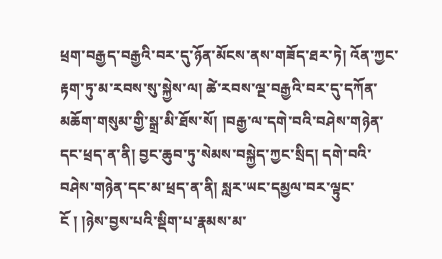ཕྲག་བརྒྱད་བརྒྱའི་བར་དུ་ཉོན་མོངས་ནས་གཟོད་ཐར་ཏེ། འོན་ཀྱང་རྟག་ཏུ་མ་རབས་སུ་སྐྱེས་ལ། ཚེ་རབས་ལྔ་བརྒྱའི་བར་དུ་དཀོན་མཆོག་གསུམ་གྱི་སྒྲ་མི་ཐོས་སོ། །བརྒྱ་ལ་དགེ་བའི་བཤེས་གཉེན་དང་ཕྲད་ན་ནི། བྱང་ཆུབ་ཏུ་སེམས་བསྐྱེད་ཀྱང་སྲིད། དགེ་བའི་བཤེས་གཉེན་དང་མ་ཕྲད་ན་ནི། སླར་ཡང་དམྱལ་བར་ལྟུང་ངོ ། །ཉེས་བྱས་པའི་སྡིག་པ་རྣམས་མ་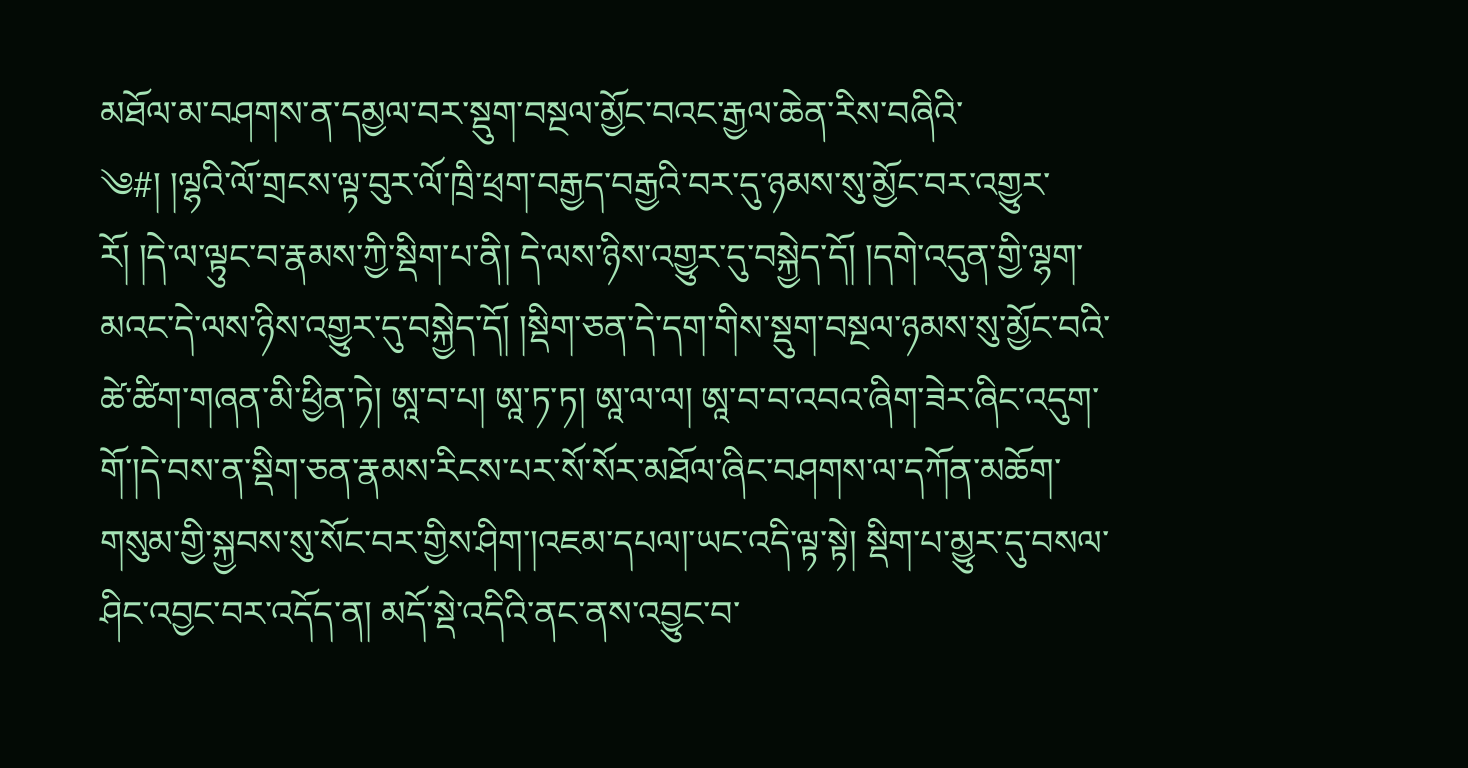མཐོལ་མ་བཤགས་ན་དམྱལ་བར་སྡུག་བསྔལ་མྱོང་བའང་རྒྱལ་ཆེན་རིས་བཞིའི་
༄#། །ལྷའི་ལོ་གྲངས་ལྟ་བུར་ལོ་ཁྲི་ཕྲག་བརྒྱད་བརྒྱའི་བར་དུ་ཉམས་སུ་མྱོང་བར་འགྱུར་རོ། །དེ་ལ་ལྟུང་བ་རྣམས་ཀྱི་སྡིག་པ་ནི། དེ་ལས་ཉིས་འགྱུར་དུ་བསྐྱེད་དོ། །དགེ་འདུན་གྱི་ལྷག་མའང་དེ་ལས་ཉིས་འགྱུར་དུ་བསྐྱེད་དོ། །སྡིག་ཅན་དེ་དག་གིས་སྡུག་བསྔལ་ཉམས་སུ་མྱོང་བའི་ཚེ་ཚིག་གཞན་མི་ཕྱིན་ཏེ། ཨཱ་བ་པ། ཨཱ་ཏ་ཏ། ཨཱ་ལ་ལ། ཨཱ་བ་བ་འབའ་ཞིག་ཟེར་ཞིང་འདུག་གོ་།དེ་བས་ན་སྡིག་ཅན་རྣམས་རིངས་པར་སོ་སོར་མཐོལ་ཞིང་བཤགས་ལ་དཀོན་མཆོག་གསུམ་གྱི་སྐྱབས་སུ་སོང་བར་གྱིས་ཤིག་།འཇམ་དཔལ།་ཡང་འདི་ལྟ་སྟེ། སྡིག་པ་མྱུར་དུ་བསལ་ཤིང་འབྱང་བར་འདོད་ན། མདོ་སྡེ་འདིའི་ནང་ནས་འབྱུང་བ་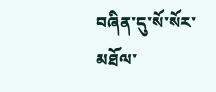བཞིན་དུ་སོ་སོར་མཐོལ་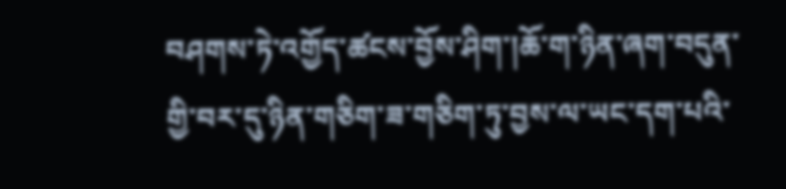བཤགས་ཏེ་འགྱོད་ཚངས་བྱོས་ཤིག་།ཆོ་ག་ཉིན་ཞག་བདུན་གྱི་བར་དུ་ཉིན་གཅིག་ཟ་གཅིག་ཏུ་བྱས་ལ་ཡང་དག་པའི་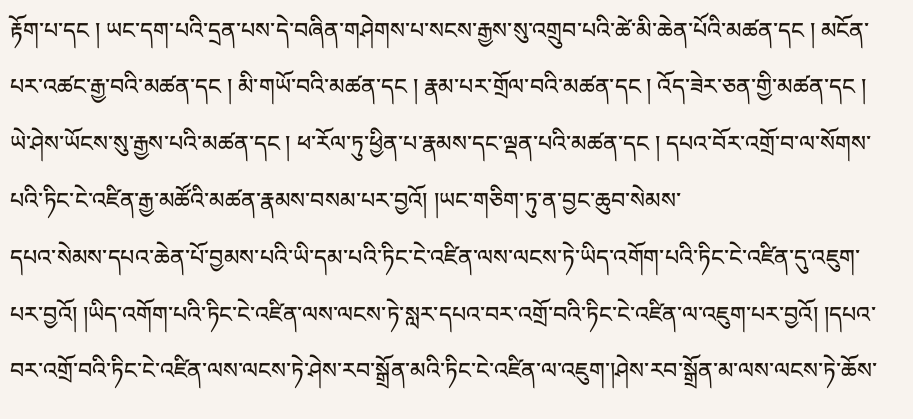རྟོག་པ་དང ། ཡང་དག་པའི་དྲན་པས་དེ་བཞིན་གཤེགས་པ་སངས་རྒྱས་སུ་འགྲུབ་པའི་ཚེ་མི་ཆེན་པོའི་མཚན་དང ། མངོན་པར་འཚང་རྒྱ་བའི་མཚན་དང ། མི་གཡོ་བའི་མཚན་དང ། རྣམ་པར་གྲོལ་བའི་མཚན་དང ། འོད་ཟེར་ཅན་གྱི་མཚན་དང ། ཡེ་ཤེས་ཡོངས་སུ་རྒྱས་པའི་མཚན་དང ། ཕ་རོལ་ཏུ་ཕྱིན་པ་རྣམས་དང་ལྡན་པའི་མཚན་དང ། དཔའ་བོར་འགྲོ་བ་ལ་སོགས་པའི་ཏིང་ངེ་འཛིན་རྒྱ་མཚོའི་མཚན་རྣམས་བསམ་པར་བྱའོ། །ཡང་གཅིག་ཏུ་ན་བྱང་ཆུབ་སེམས་
དཔའ་སེམས་དཔའ་ཆེན་པོ་བྱམས་པའི་ཡི་དམ་པའི་ཏིང་ངེ་འཛིན་ལས་ལངས་ཏེ་ཡིད་འགོག་པའི་ཏིང་ངེ་འཛིན་དུ་འཇུག་པར་བྱའོ། །ཡིད་འགོག་པའི་ཏིང་ངེ་འཛིན་ལས་ལངས་ཏེ་སླར་དཔའ་བར་འགྲོ་བའི་ཏིང་ངེ་འཛིན་ལ་འཇུག་པར་བྱའོ། །དཔའ་བར་འགྲོ་བའི་ཏིང་ངེ་འཛིན་ལས་ལངས་ཏེ་ཤེས་རབ་སྒྲོན་མའི་ཏིང་ངེ་འཛིན་ལ་འཇུག་།ཤེས་རབ་སྒྲོན་མ་ལས་ལངས་ཏེ་ཆོས་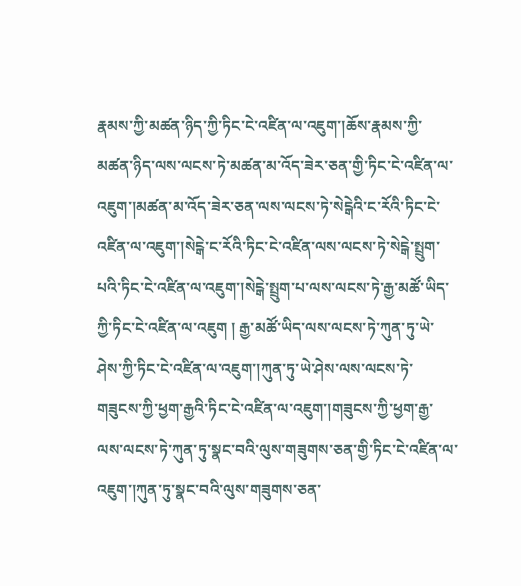རྣམས་ཀྱི་མཚན་ཉིད་ཀྱི་ཏིང་ངེ་འཛིན་ལ་འཇུག་།ཆོས་རྣམས་ཀྱི་མཚན་ཉིད་ལས་ལངས་ཏེ་མཚན་མ་འོད་ཟེར་ཅན་གྱི་ཏིང་ངེ་འཛིན་ལ་འཇུག་།མཚན་མ་འོད་ཟེར་ཅན་ལས་ལངས་ཏེ་སེངྒེའི་ང་རོའི་ཏིང་ངེ་འཛིན་ལ་འཇུག་།སེངྒེ་ང་རོའི་ཏིང་ངེ་འཛིན་ལས་ལངས་ཏེ་སེངྒེ་སྤྲུག་པའི་ཏིང་ངེ་འཛིན་ལ་འཇུག་།སེངྒེ་སྤྲུག་པ་ལས་ལངས་ཏེ་རྒྱ་མཚོ་ཡིད་ཀྱི་ཏིང་ངེ་འཛིན་ལ་འཇུག ། རྒྱ་མཚོ་ཡིད་ལས་ལངས་ཏེ་ཀུན་ཏུ་ཡེ་ཤེས་ཀྱི་ཏིང་ངེ་འཛིན་ལ་འཇུག་།ཀུན་ཏུ་ཡེ་ཤེས་ལས་ལངས་ཏེ་གཟུངས་ཀྱི་ཕྱག་རྒྱའི་ཏིང་ངེ་འཛིན་ལ་འཇུག་།གཟུངས་ཀྱི་ཕྱག་རྒྱ་ལས་ལངས་ཏེ་ཀུན་ཏུ་སྣང་བའི་ལུས་གཟུགས་ཅན་གྱི་ཏིང་ངེ་འཛིན་ལ་འཇུག་།ཀུན་ཏུ་སྣང་བའི་ལུས་གཟུགས་ཅན་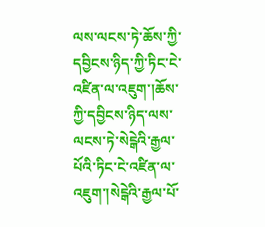ལས་ལངས་ཏེ་ཆོས་ཀྱི་དབྱིངས་ཉིད་ཀྱི་ཏིང་ངེ་འཛིན་ལ་འཇུག་།ཆོས་ཀྱི་དབྱིངས་ཉིད་ལས་ལངས་ཏེ་སེངྒེའི་རྒྱལ་པོའི་ཏིང་ངེ་འཛིན་ལ་འཇུག་།སེངྒེའི་རྒྱལ་པོ་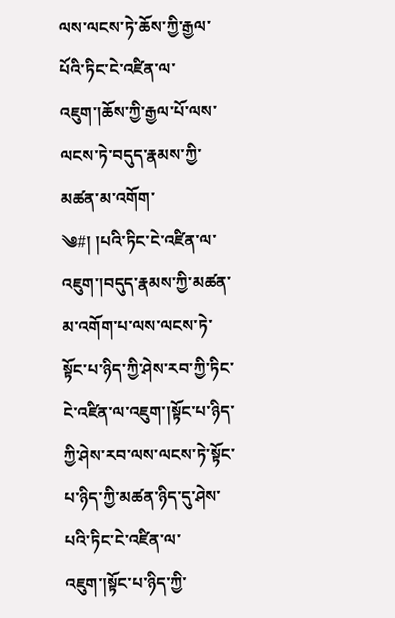ལས་ལངས་ཏེ་ཆོས་ཀྱི་རྒྱལ་པོའི་ཏིང་ངེ་འཛིན་ལ་འཇུག་།ཆོས་ཀྱི་རྒྱལ་པོ་ལས་ལངས་ཏེ་བདུད་རྣམས་ཀྱི་མཚན་མ་འགོག་
༄#། །པའི་ཏིང་ངེ་འཛིན་ལ་འཇུག་།བདུད་རྣམས་ཀྱི་མཚན་མ་འགོག་པ་ལས་ལངས་ཏེ་སྟོང་པ་ཉིད་ཀྱི་ཤེས་རབ་ཀྱི་ཏིང་ངེ་འཛིན་ལ་འཇུག་།སྟོང་པ་ཉིད་ཀྱི་ཤེས་རབ་ལས་ལངས་ཏེ་སྟོང་པ་ཉིད་ཀྱི་མཚན་ཉིད་དུ་ཤེས་པའི་ཏིང་ངེ་འཛིན་ལ་འཇུག་།སྟོང་པ་ཉིད་ཀྱི་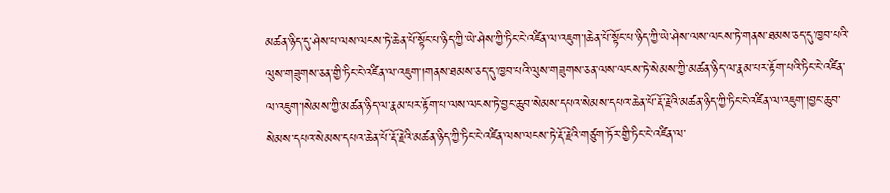མཚན་ཉིད་དུ་ཤེས་པ་ལས་ལངས་ཏེ་ཆེན་པོ་སྟོང་པ་ཉིད་ཀྱི་ཡེ་ཤེས་ཀྱི་ཏིང་ངེ་འཛིན་ལ་འཇུག་།ཆེན་པོ་སྟོང་པ་ཉིད་ཀྱི་ཡེ་ཤེས་ལས་ལངས་ཏེ་གནས་ཐམས་ཅད་དུ་ཁྱབ་པའི་ལུས་གཟུགས་ཅན་གྱི་ཏིང་ངེ་འཛིན་ལ་འཇུག་།གནས་ཐམས་ཅད་དུ་ཁྱབ་པའི་ལུས་གཟུགས་ཅན་ལས་ལངས་ཏེ་སེམས་ཀྱི་མཚན་ཉིད་ལ་རྣམ་པར་རྟོག་པའི་ཏིང་ངེ་འཛིན་ལ་འཇུག་།སེམས་ཀྱི་མཚན་ཉིད་ལ་རྣམ་པར་རྟོག་པ་ལས་ལངས་ཏེ་བྱང་ཆུབ་སེམས་དཔའ་སེམས་དཔའ་ཆེན་པོ་རྡོ་རྗེའི་མཚན་ཉིད་ཀྱི་ཏིང་ངེ་འཛིན་ལ་འཇུག་།བྱང་ཆུབ་སེམས་དཔའ་སེམས་དཔའ་ཆེན་པོ་རྡོ་རྗེའི་མཚན་ཉིད་ཀྱི་ཏིང་ངེ་འཛིན་ལས་ལངས་ཏེ་རྡོ་རྗེའི་གཙུག་ཏོར་གྱི་ཏིང་ངེ་འཛིན་ལ་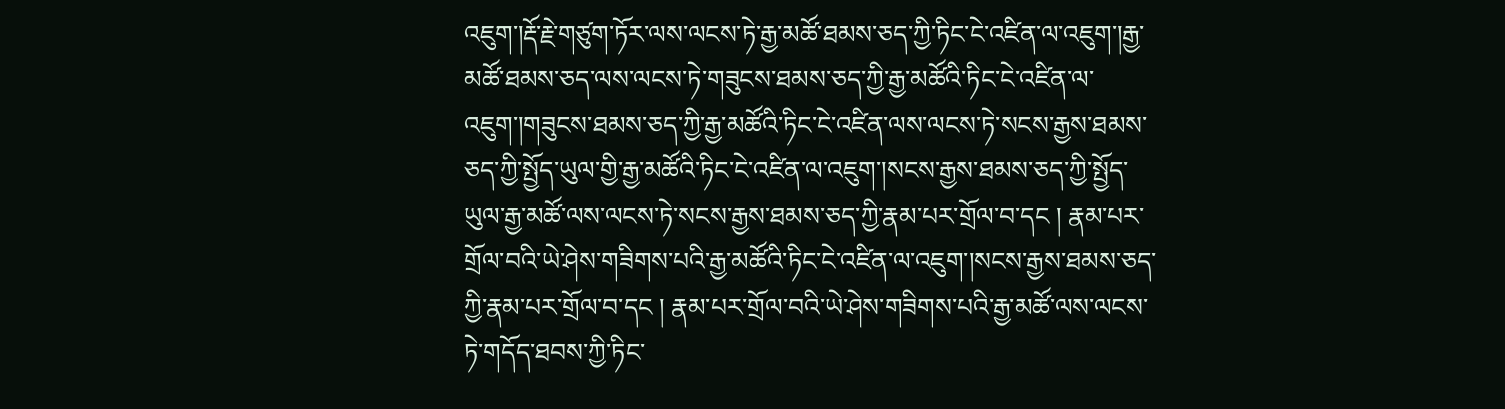འཇུག་།རྡོ་རྗེ་གཙུག་ཏོར་ལས་ལངས་ཏེ་རྒྱ་མཚོ་ཐམས་ཅད་ཀྱི་ཏིང་ངེ་འཛིན་ལ་འཇུག་།རྒྱ་མཚོ་ཐམས་ཅད་ལས་ལངས་ཏེ་གཟུངས་ཐམས་ཅད་ཀྱི་རྒྱ་མཚོའི་ཏིང་ངེ་འཛིན་ལ་འཇུག་།གཟུངས་ཐམས་ཅད་ཀྱི་རྒྱ་མཚོའི་ཏིང་ངེ་འཛིན་ལས་ལངས་ཏེ་སངས་རྒྱས་ཐམས་ཅད་ཀྱི་སྤྱོད་ཡུལ་གྱི་རྒྱ་མཚོའི་ཏིང་ངེ་འཛིན་ལ་འཇུག་།སངས་རྒྱས་ཐམས་ཅད་ཀྱི་སྤྱོད་
ཡུལ་རྒྱ་མཚོ་ལས་ལངས་ཏེ་སངས་རྒྱས་ཐམས་ཅད་ཀྱི་རྣམ་པར་གྲོལ་བ་དང ། རྣམ་པར་གྲོལ་བའི་ཡེ་ཤེས་གཟིགས་པའི་རྒྱ་མཚོའི་ཏིང་ངེ་འཛིན་ལ་འཇུག་།སངས་རྒྱས་ཐམས་ཅད་ཀྱི་རྣམ་པར་གྲོལ་བ་དང ། རྣམ་པར་གྲོལ་བའི་ཡེ་ཤེས་གཟིགས་པའི་རྒྱ་མཚོ་ལས་ལངས་ཏེ་གདོད་ཐབས་ཀྱི་ཏིང་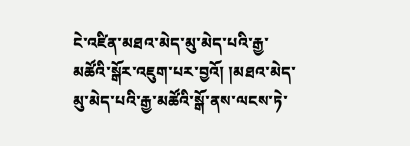ངེ་འཛིན་མཐའ་མེད་མུ་མེད་པའི་རྒྱ་མཚོའི་སྒོར་འཇུག་པར་བྱའོ། །མཐའ་མེད་མུ་མེད་པའི་རྒྱ་མཚོའི་སྒོ་ནས་ལངས་ཏེ་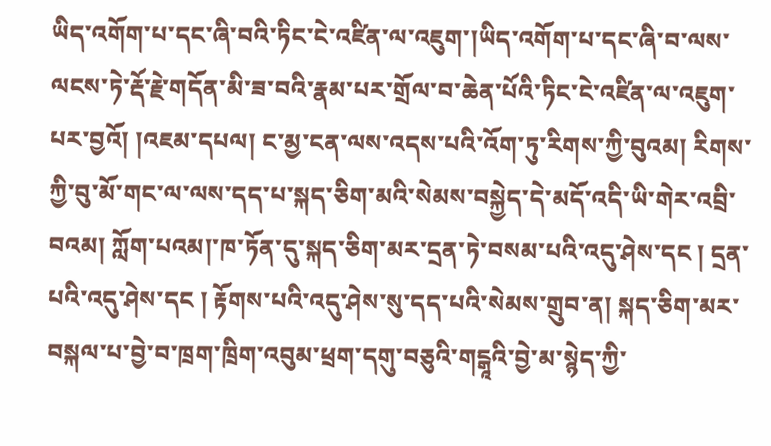ཡིད་འགོག་པ་དང་ཞི་བའི་ཏིང་ངེ་འཛིན་ལ་འཇུག་།ཡིད་འགོག་པ་དང་ཞི་བ་ལས་ལངས་ཏེ་རྡོ་རྗེ་གདོན་མི་ཟ་བའི་རྣམ་པར་གྲོལ་བ་ཆེན་པོའི་ཏིང་ངེ་འཛིན་ལ་འཇུག་པར་བྱའོ། །འཇམ་དཔལ། ང་མྱ་ངན་ལས་འདས་པའི་འོག་ཏུ་རིགས་ཀྱི་བུའམ། རིགས་ཀྱི་བུ་མོ་གང་ལ་ལས་དད་པ་སྐད་ཅིག་མའི་སེམས་བསྐྱེད་དེ་མདོ་འདི་ཡི་གེར་འབྲི་བའམ། ཀློག་པའམ།་ཁ་ཏོན་དུ་སྐད་ཅིག་མར་དྲན་ཏེ་བསམ་པའི་འདུ་ཤེས་དང ། དྲན་པའི་འདུ་ཤེས་དང ། རྟོགས་པའི་འདུ་ཤེས་སུ་དད་པའི་སེམས་གྲུབ་ན། སྐད་ཅིག་མར་བསྐལ་པ་བྱེ་བ་ཁྲག་ཁྲིག་འབུམ་ཕྲག་དགུ་བཅུའི་གངྒཱའི་བྱེ་མ་སྙེད་ཀྱི་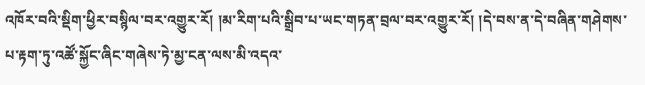འཁོར་བའི་སྡིག་ཕྱིར་བསྙིལ་བར་འགྱུར་རོ། །མ་རིག་པའི་སྒྲིབ་པ་ཡང་གཏན་བྲལ་བར་འགྱུར་རོ། །དེ་བས་ན་དེ་བཞིན་གཤེགས་པ་རྟག་ཏུ་འཚོ་སྐྱོང་ཞིང་གཞེས་ཏེ་མྱ་ངན་ལས་མི་འདའ་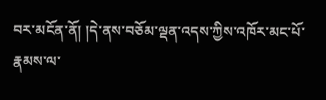བར་མངོན་ནོ། །དེ་ནས་བཅོམ་ལྡན་འདས་ཀྱིས་འཁོར་མང་པོ་རྣམས་ལ་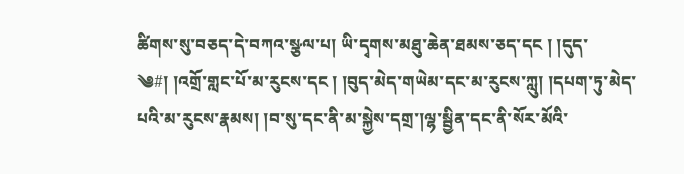ཚིགས་སུ་བཅད་དེ་བཀའ་སྩལ་པ། ཡི་དྭགས་མཐུ་ཆེན་ཐམས་ཅད་དང ། །དུད་
༄#། །འགྲོ་གླང་པོ་མ་རུངས་དང ། །བུད་མེད་གཡེམ་དང་མ་རུངས་ཀླུ། །དཔག་ཏུ་མེད་པའི་མ་རུངས་རྣམས། །བ་སུ་དང་ནི་མ་སྐྱེས་དགྲ་།ལྷ་སྦྱིན་དང་ནི་སོར་མོའི་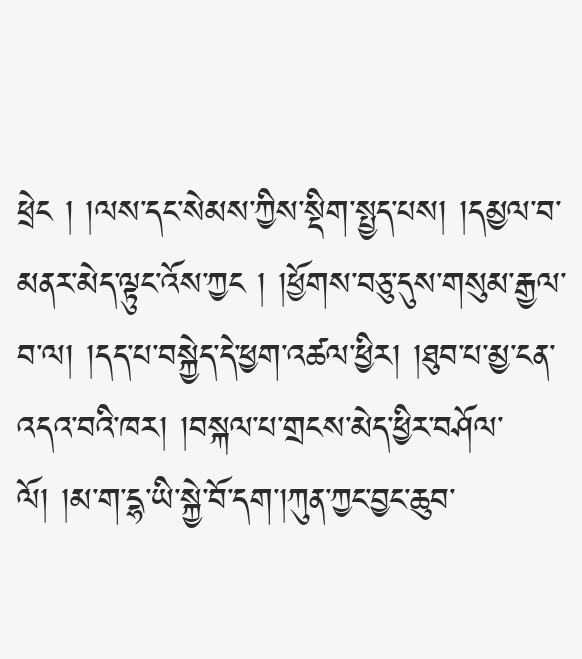ཕྲེང ། །ལས་དང་སེམས་ཀྱིས་སྡིག་སྤྱད་པས། །དམྱལ་བ་མནར་མེད་ལྟུང་འོས་ཀྱང ། །ཕྱོགས་བཅུ་དུས་གསུམ་རྒྱལ་བ་ལ། །དད་པ་བསྐྱེད་དེ་ཕྱག་འཚལ་ཕྱིར། །ཐུབ་པ་མྱ་ངན་འདའ་བའི་ཁར། །བསྐལ་པ་གྲངས་མེད་ཕྱིར་བཤོལ་ལོ། །མ་ག་དྷ་ཡི་སྐྱེ་བོ་དག་།ཀུན་ཀྱང་བྱང་ཆུབ་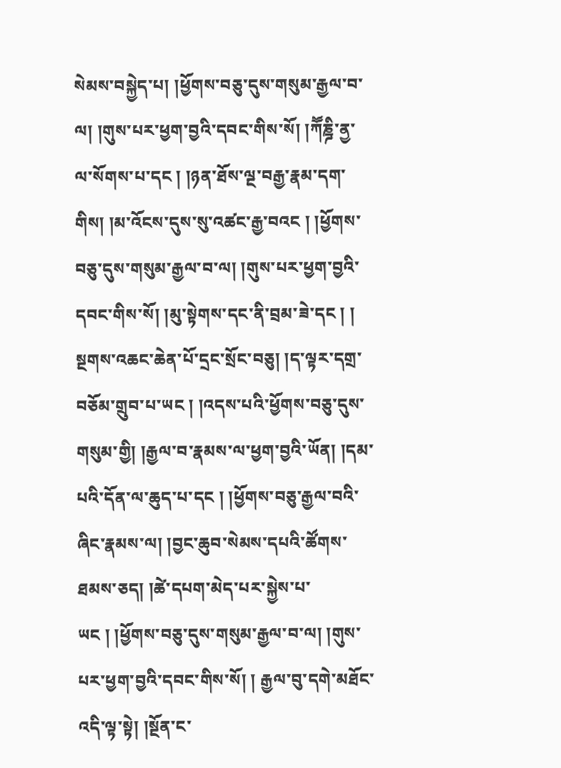སེམས་བསྐྱེད་པ། །ཕྱོགས་བཅུ་དུས་གསུམ་རྒྱལ་བ་ལ། །གུས་པར་ཕྱག་བྱའི་དབང་གིས་སོ། །ཀཽཎྜི་ནྱ་ལ་སོགས་པ་དང ། །ཉན་ཐོས་ལྔ་བརྒྱ་རྣམ་དག་གིས། །མ་འོངས་དུས་སུ་འཚང་རྒྱ་བའང ། །ཕྱོགས་བཅུ་དུས་གསུམ་རྒྱལ་བ་ལ། །གུས་པར་ཕྱག་བྱའི་དབང་གིས་སོ། །མུ་སྟེགས་དང་ནི་བྲམ་ཟེ་དང ། ། སྔགས་འཆང་ཆེན་པོ་དྲང་སྲོང་བཅུ། །ད་ལྟར་དགྲ་བཅོམ་གྲུབ་པ་ཡང ། །འདས་པའི་ཕྱོགས་བཅུ་དུས་གསུམ་གྱི། །རྒྱལ་བ་རྣམས་ལ་ཕྱག་བྱའི་ཡོན། །དམ་པའི་དོན་ལ་ཆུད་པ་དང ། །ཕྱོགས་བཅུ་རྒྱལ་བའི་ཞིང་རྣམས་ལ། །བྱང་ཆུབ་སེམས་དཔའི་ཚོགས་ཐམས་ཅད། །ཚེ་དཔག་མེད་པར་སྐྱེས་པ་ཡང ། །ཕྱོགས་བཅུ་དུས་གསུམ་རྒྱལ་བ་ལ། །གུས་པར་ཕྱག་བྱའི་དབང་གིས་སོ། ། རྒྱལ་བུ་དགེ་མཐོང་འདི་ལྟ་སྟེ། །སྔོན་ང་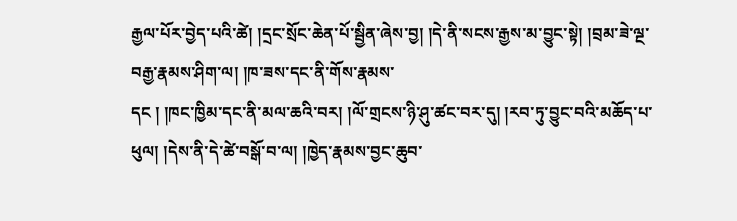རྒྱལ་པོར་བྱེད་པའི་ཚེ། །དྲང་སྲོང་ཆེན་པོ་སྦྱིན་ཞེས་བྱ། །དེ་ནི་སངས་རྒྱས་མ་བྱུང་སྟེ། །བྲམ་ཟེ་ལྔ་བརྒྱ་རྣམས་ཤིག་ལ། །ཁ་ཟས་དང་ནི་གོས་རྣམས་
དང ། །ཁང་ཁྱིམ་དང་ནི་མལ་ཆའི་བར། །ལོ་གྲངས་ཉི་ཤུ་ཚང་བར་དུ། །རབ་ཏུ་བྱུང་བའི་མཆོད་པ་ཕུལ། །དེས་ནི་དེ་ཚེ་བསྒོ་བ་ལ། །ཁྱེད་རྣམས་བྱང་ཆུབ་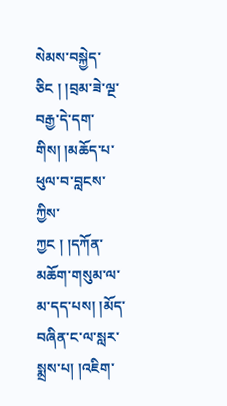སེམས་བསྐྱེད་ཅིང ། །བྲམ་ཟེ་ལྔ་བརྒྱ་དེ་དག་གིས། །མཆོད་པ་ཕུལ་བ་བླངས་ཀྱིས་ཀྱང ། །དཀོན་མཆོག་གསུམ་ལ་མ་དད་པས། །མོད་བཞིན་ང་ལ་སླར་སྨྲས་པ། །འཇིག་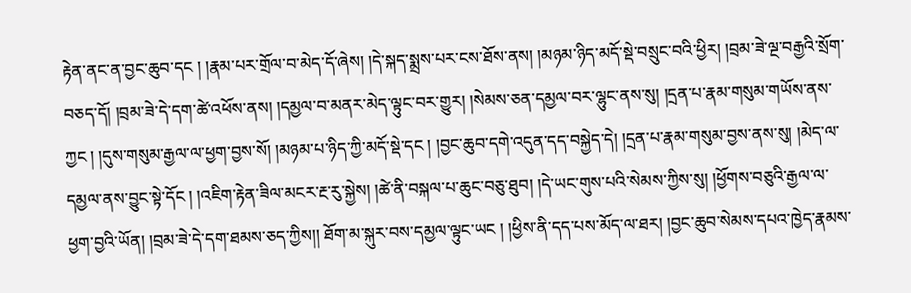རྟེན་ནང་ན་བྱང་ཆུབ་དང ། །རྣམ་པར་གྲོལ་བ་མེད་དོ་ཞེས། །དེ་སྐད་སྨྲས་པར་ངས་ཐོས་ནས། །མཉམ་ཉིད་མདོ་སྡེ་བསྲུང་བའི་ཕྱིར། །བྲམ་ཟེ་ལྔ་བརྒྱའི་སྲོག་བཅད་དོ། །བྲམ་ཟེ་དེ་དག་ཚེ་འཕོས་ནས། །དམྱལ་བ་མནར་མེད་ལྟུང་བར་གྱུར། །སེམས་ཅན་དམྱལ་བར་ལྷུང་ནས་སུ། །དྲན་པ་རྣམ་གསུམ་གཡོས་ནས་ཀྱང ། །དུས་གསུམ་རྒྱལ་ལ་ཕྱག་བྱས་སོ། །མཉམ་པ་ཉིད་ཀྱི་མདོ་སྡེ་དང ། །བྱང་ཆུབ་དགེ་འདུན་དད་བསྐྱེད་དེ། །དྲན་པ་རྣམ་གསུམ་བྱས་ནས་སུ། །མེད་ལ་དམྱལ་ནས་བྱུང་སྟེ་དོང ། །འཇིག་རྟེན་ཟིལ་མངར་རྔ་རུ་སྐྱེས། །ཚེ་ནི་བསྐལ་པ་ཆུང་བཅུ་ཐུབ། །དེ་ཡང་གུས་པའི་སེམས་ཀྱིས་སུ། །ཕྱོགས་བཅུའི་རྒྱལ་ལ་ཕྱག་བྱའི་ཡོན། །བྲམ་ཟེ་དེ་དག་ཐམས་ཅད་ཀྱིས།། ཐོག་མ་སྐུར་བས་དམྱལ་ལྟུང་ཡང ། །ཕྱིས་ནི་དད་པས་མོད་ལ་ཐར། །བྱང་ཆུབ་སེམས་དཔའ་ཁྱེད་རྣམས་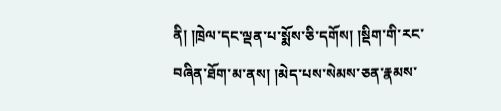ནི། །ཁྲེལ་དང་ལྡན་པ་སྨོས་ཅི་དགོས། །སྡིག་གི་རང་བཞིན་ཐོག་མ་ནས། །མེད་པས་སེམས་ཅན་རྣམས་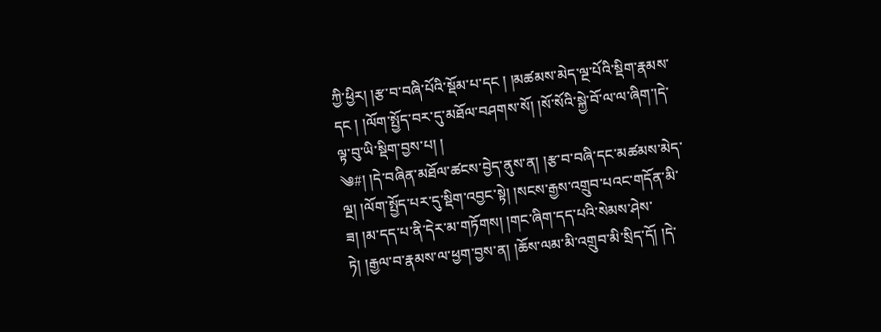ཀྱི་ཕྱིར། །རྩ་བ་བཞི་པོའི་སྡོམ་པ་དང ། །མཚམས་མེད་ལྔ་པོའི་སྡིག་རྣམས་དང ། །ལོག་སྤྱོད་བར་དུ་མཐོལ་བཤགས་སོ། །སོ་སོའི་སྐྱེ་བོ་ལ་ལ་ཞིག་།དེ་ལྟ་བུ་ཡི་སྡིག་བྱས་པ། །
༄#། །དེ་བཞིན་མཐོལ་ཚངས་བྱེད་ནུས་ན། །རྩ་བ་བཞི་དང་མཚམས་མེད་ལྔ། །ལོག་སྤྱོད་པར་དུ་སྡིག་འབྱང་སྟེ། །སངས་རྒྱས་འགྲུབ་པའང་གདོན་མི་ཟ། །མ་དད་པ་ནི་དེར་མ་གཏོགས། །གང་ཞིག་དད་པའི་སེམས་ཤེས་ཏེ། །རྒྱལ་བ་རྣམས་ལ་ཕྱག་བྱས་ན། །ཆོས་ལམ་མི་འགྲུབ་མི་སྲིད་དོ། །དེ་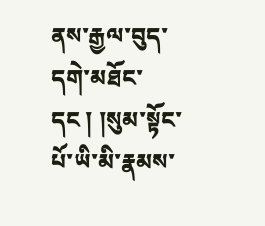ནས་རྒྱལ་བུད་དགེ་མཐོང་དང ། །སུམ་སྟོང་པོ་ཡི་མི་རྣམས་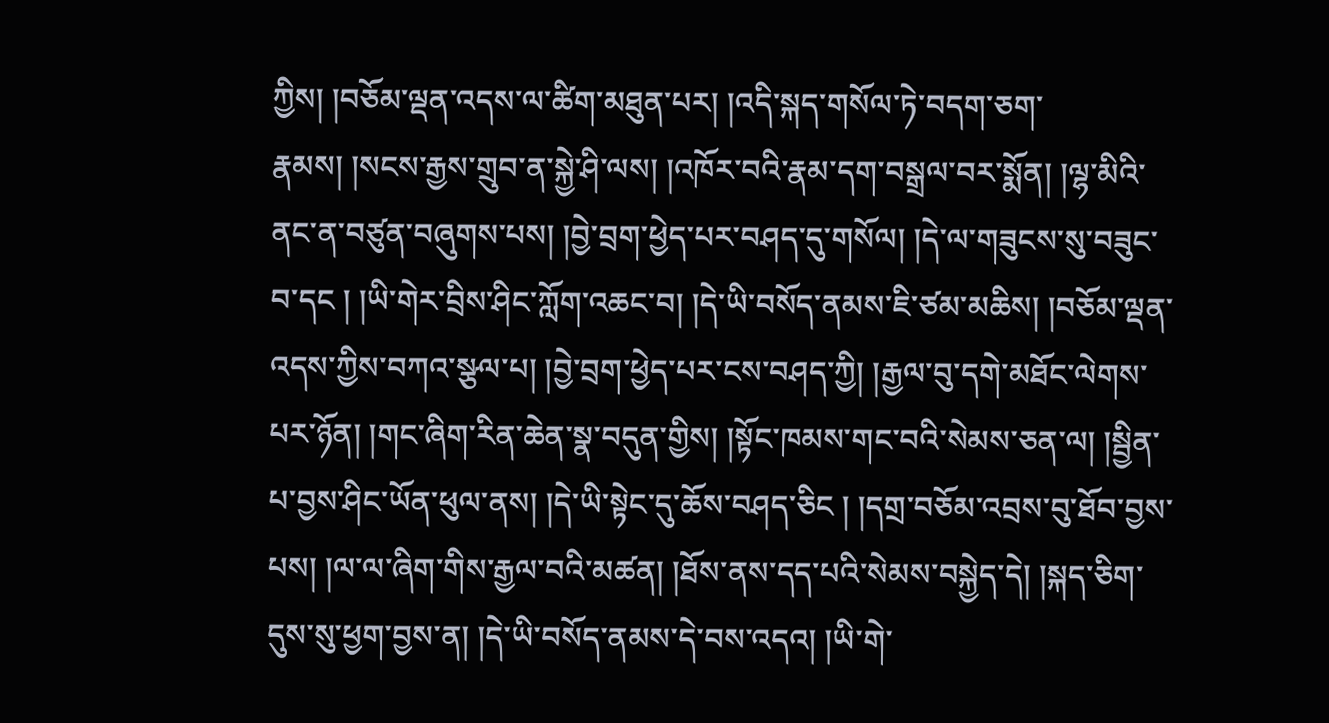ཀྱིས། །བཅོམ་ལྡན་འདས་ལ་ཚིག་མཐུན་པར། །འདི་སྐད་གསོལ་ཏེ་བདག་ཅག་རྣམས། །སངས་རྒྱས་གྲུབ་ན་སྐྱེ་ཤི་ལས། །འཁོར་བའི་རྣམ་དག་བསྒྲལ་བར་སྨོན། །ལྷ་མིའི་ནང་ན་བཙུན་བཞུགས་པས། །བྱེ་བྲག་ཕྱེད་པར་བཤད་དུ་གསོལ། །དེ་ལ་གཟུངས་སུ་བཟུང་བ་དང ། །ཡི་གེར་བྲིས་ཤིང་ཀློག་འཆང་བ། །དེ་ཡི་བསོད་ནམས་ཇི་ཙམ་མཆིས། །བཅོམ་ལྡན་འདས་ཀྱིས་བཀའ་སྩལ་པ། །བྱེ་བྲག་ཕྱེད་པར་ངས་བཤད་ཀྱི། །རྒྱལ་བུ་དགེ་མཐོང་ལེགས་པར་ཉོན། །གང་ཞིག་རིན་ཆེན་སྣ་བདུན་གྱིས། །སྟོང་ཁམས་གང་བའི་སེམས་ཅན་ལ། །སྦྱིན་པ་བྱས་ཤིང་ཡོན་ཕུལ་ནས། །དེ་ཡི་སྟེང་དུ་ཆོས་བཤད་ཅིང ། །དགྲ་བཅོམ་འབྲས་བུ་ཐོབ་བྱས་པས། །ལ་ལ་ཞིག་གིས་རྒྱལ་བའི་མཚན། །ཐོས་ནས་དད་པའི་སེམས་བསྐྱེད་དེ། །སྐད་ཅིག་དུས་སུ་ཕྱག་བྱས་ན། །དེ་ཡི་བསོད་ནམས་དེ་བས་འདའ། །ཡི་གེ་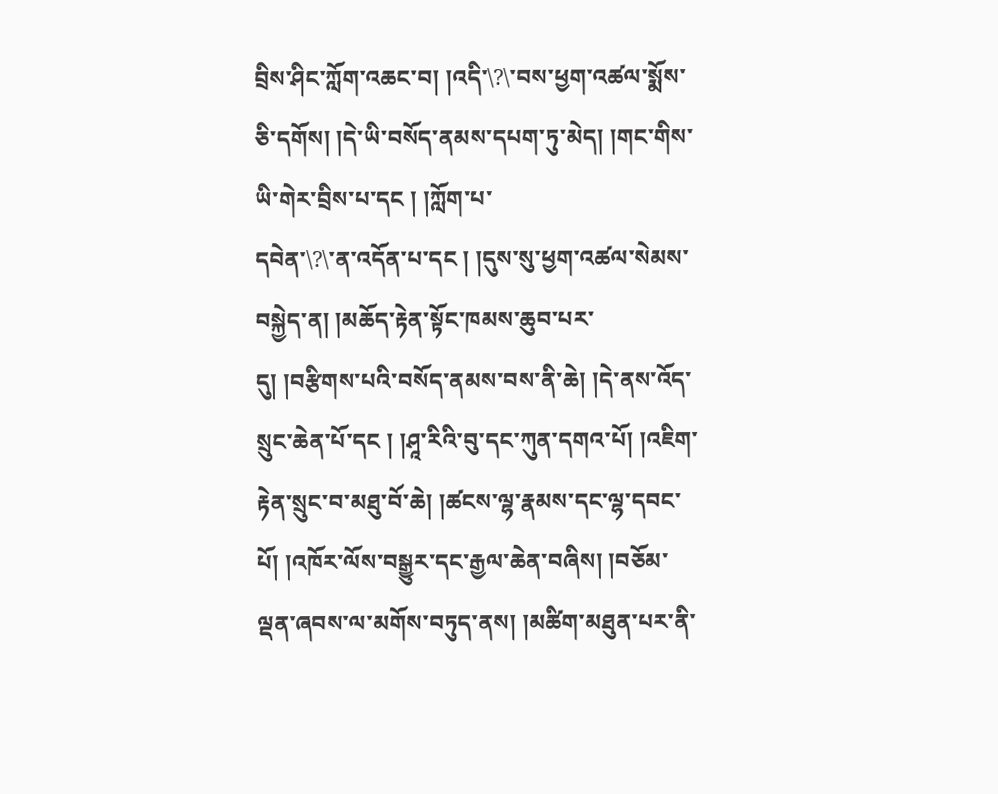བྲིས་ཤིང་ཀློག་འཆང་བ། །འདི་\?\་བས་ཕྱག་འཚལ་སྨོས་ཅི་དགོས། །དེ་ཡི་བསོད་ནམས་དཔག་ཏུ་མེད། །གང་གིས་ཡི་གེར་བྲིས་པ་དང ། །ཀློག་པ་
དབེན་\?\་ན་འདོན་པ་དང ། །དུས་སུ་ཕྱག་འཚལ་སེམས་བསྐྱེད་ན། །མཆོད་རྟེན་སྟོང་ཁམས་ཆུབ་པར་དུ། །བརྩིགས་པའི་བསོད་ནམས་བས་ནི་ཆེ། །དེ་ནས་འོད་སྲུང་ཆེན་པོ་དང ། །ཤཱ་རིའི་བུ་དང་ཀུན་དགའ་པོ། །འཇིག་རྟེན་སྲུང་བ་མཐུ་བོ་ཆེ། །ཚངས་ལྷ་རྣམས་དང་ལྷ་དབང་པོ། །འཁོར་ལོས་བསྒྱུར་དང་རྒྱལ་ཆེན་བཞིས། །བཅོམ་ལྡན་ཞབས་ལ་མགོས་བཏུད་ནས། །མཚིག་མཐུན་པར་ནི་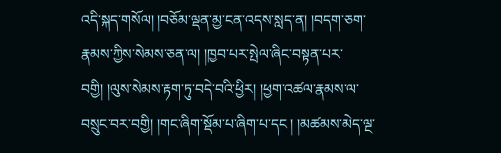འདི་སྐད་གསོལ། །བཅོམ་ལྡན་མྱ་ངན་འདས་སླད་ན། །བདག་ཅག་རྣམས་ཀྱིས་སེམས་ཅན་ལ། །ཁྱབ་པར་སྤེལ་ཞིང་བསྟན་པར་བགྱི། །ལུས་སེམས་རྟག་ཏུ་བདེ་བའི་ཕྱིར། །ཕྱག་འཚལ་རྣམས་ལ་བསྲུང་བར་བགྱི། །གང་ཞིག་སྡོམ་པ་ཞིག་པ་དང ། །མཚམས་མེད་ལྔ་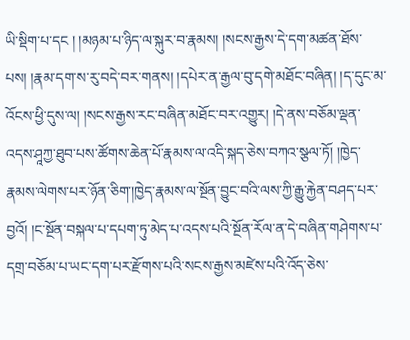ཡི་སྡིག་པ་དང ། །མཉམ་པ་ཉིད་ལ་སྐུར་བ་རྣམས། །སངས་རྒྱས་དེ་དག་མཚན་ཐོས་པས། །རྣམ་དག་ས་རུ་བདེ་བར་གནས། །དཔེར་ན་རྒྱལ་བུ་དགེ་མཐོང་བཞིན། །ད་དུང་མ་འོངས་ཕྱི་དུས་ལ། །སངས་རྒྱས་རང་བཞིན་མཐོང་བར་འགྱུར། །དེ་ནས་བཅོམ་ལྡན་འདས་ཤཱཀྱ་ཐུབ་པས་ཚོགས་ཆེན་པོ་རྣམས་ལ་འདི་སྐད་ཅེས་བཀའ་སྩལ་ཏོ། །ཁྱེད་རྣམས་ལེགས་པར་ཉོན་ཅིག་།ཁྱེད་རྣམས་ལ་སྔོན་བྱུང་བའི་ལས་ཀྱི་རྒྱུ་རྐྱེན་བཤད་པར་བྱའོ། །ང་སྔོན་བསྐལ་པ་དཔག་ཏུ་མེད་པ་འདས་པའི་སྔོན་རོལ་ན་དེ་བཞིན་གཤེགས་པ་དགྲ་བཅོམ་པ་ཡང་དག་པར་རྫོགས་པའི་སངས་རྒྱས་མཛེས་པའི་འོད་ཅེས་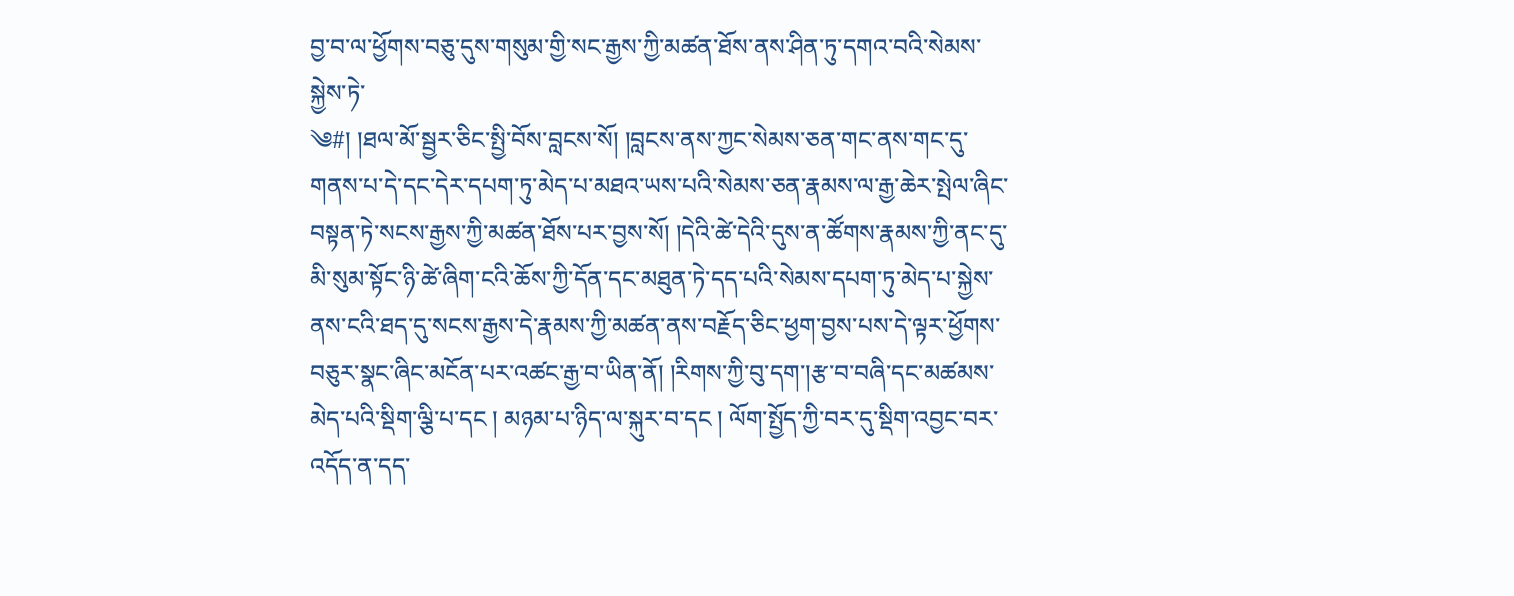བྱ་བ་ལ་ཕྱོགས་བཅུ་དུས་གསུམ་གྱི་སང་རྒྱས་ཀྱི་མཚན་ཐོས་ནས་ཤིན་ཏུ་དགའ་བའི་སེམས་སྐྱེས་ཏེ་
༄#། །ཐལ་མོ་སྦྱར་ཅིང་སྤྱི་བོས་བླངས་སོ། །བླངས་ནས་ཀྱང་སེམས་ཅན་གང་ནས་གང་དུ་གནས་པ་དེ་དང་དེར་དཔག་ཏུ་མེད་པ་མཐའ་ཡས་པའི་སེམས་ཅན་རྣམས་ལ་རྒྱ་ཆེར་སྤེལ་ཞིང་བསྟན་ཏེ་སངས་རྒྱས་ཀྱི་མཚན་ཐོས་པར་བྱས་སོ། །དེའི་ཚེ་དེའི་དུས་ན་ཚོགས་རྣམས་ཀྱི་ནང་དུ་མི་སུམ་སྟོང་ཉི་ཚེ་ཞིག་ངའི་ཆོས་ཀྱི་དོན་དང་མཐུན་ཏེ་དད་པའི་སེམས་དཔག་ཏུ་མེད་པ་སྐྱེས་ནས་ངའི་ཐད་དུ་སངས་རྒྱས་དེ་རྣམས་ཀྱི་མཚན་ནས་བརྗོད་ཅིང་ཕྱག་བྱས་པས་དེ་ལྟར་ཕྱོགས་བཅུར་སྣང་ཞིང་མངོན་པར་འཚང་རྒྱ་བ་ཡིན་ནོ། །རིགས་ཀྱི་བུ་དག་།རྩ་བ་བཞི་དང་མཚམས་མེད་པའི་སྡིག་ལྕི་པ་དང ། མཉམ་པ་ཉིད་ལ་སྐུར་བ་དང ། ལོག་སྤྱོད་ཀྱི་བར་དུ་སྡིག་འབྱང་བར་འདོད་ན་དད་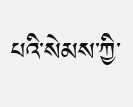པའི་སེམས་ཀྱི་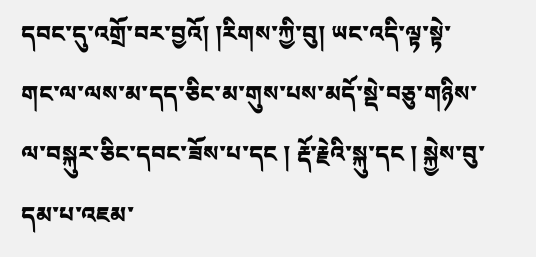དབང་དུ་འགྲོ་བར་བྱའོ། །རིགས་ཀྱི་བུ། ཡང་འདི་ལྟ་སྟེ་གང་ལ་ལས་མ་དད་ཅིང་མ་གུས་པས་མདོ་སྡེ་བཅུ་གཉིས་ལ་བསྐུར་ཅིང་དབང་ཟོས་པ་དང ། རྡོ་རྗེའི་སྐུ་དང ། སྐྱེས་བུ་དམ་པ་འཇམ་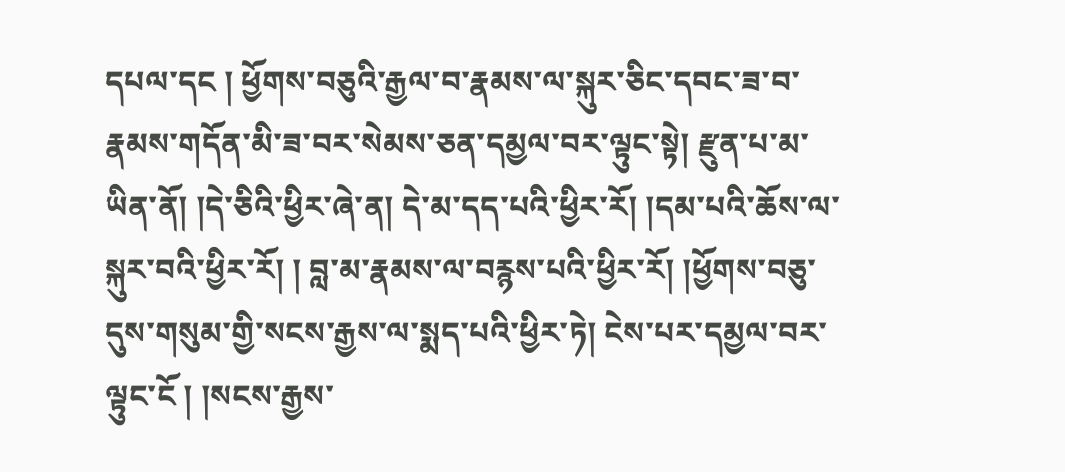དཔལ་དང ། ཕྱོགས་བཅུའི་རྒྱལ་བ་རྣམས་ལ་སྐུར་ཅིང་དབང་ཟ་བ་རྣམས་གདོན་མི་ཟ་བར་སེམས་ཅན་དམྱལ་བར་ལྟུང་སྟེ། རྫུན་པ་མ་ཡིན་ནོ། །དེ་ཅིའི་ཕྱིར་ཞེ་ན། དེ་མ་དད་པའི་ཕྱིར་རོ། །དམ་པའི་ཆོས་ལ་སྐུར་བའི་ཕྱིར་རོ། ། བླ་མ་རྣམས་ལ་བརྙས་པའི་ཕྱིར་རོ། །ཕྱོགས་བཅུ་དུས་གསུམ་གྱི་སངས་རྒྱས་ལ་སྨད་པའི་ཕྱིར་ཏེ། ངེས་པར་དམྱལ་བར་ལྟུང་ངོ ། །སངས་རྒྱས་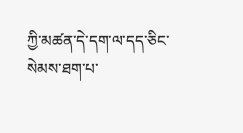ཀྱི་མཚན་དེ་དག་ལ་དད་ཅིང་
སེམས་ཐག་པ་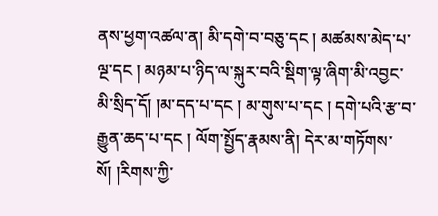ནས་ཕྱག་འཚལ་ན། མི་དགེ་བ་བཅུ་དང ། མཚམས་མེད་པ་ལྔ་དང ། མཉམ་པ་ཉིད་ལ་སྐུར་བའི་སྡིག་ལྟ་ཞིག་མི་འབྱང་མི་སྲིད་དོ། །མ་དད་པ་དང ། མ་གུས་པ་དང ། དགེ་པའི་རྩ་བ་རྒྱུན་ཆད་པ་དང ། ལོག་སྤྱོད་རྣམས་ནི། དེར་མ་གཏོགས་སོ། །རིགས་ཀྱི་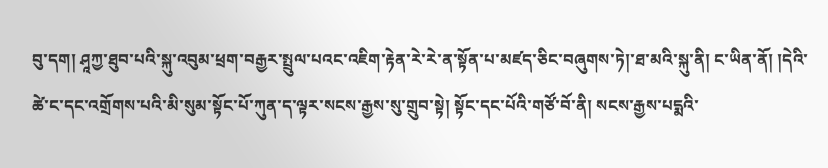བུ་དག། ཤཱཀྱ་ཐུབ་པའི་སྐུ་འབུམ་ཕྲག་བརྒྱར་སྤྲུལ་པའང་འཇིག་རྟེན་རེ་རེ་ན་སྟོན་པ་མཛད་ཅིང་བཞུགས་ཏེ།་ཐ་མའི་སྐུ་ནི། ང་ཡིན་ནོ། །དེའི་ཚེ་ང་དང་འགྲོགས་པའི་མི་སུམ་སྟོང་པོ་ཀུན་ད་ལྟར་སངས་རྒྱས་སུ་གྲུབ་སྟེ། སྟོང་དང་པོའི་གཙོ་བོ་ནི། སངས་རྒྱས་པདྨའི་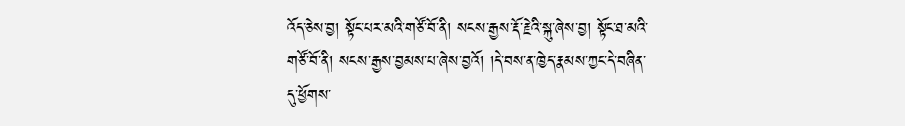འོད་ཅེས་བྱ། སྟོང་པར་མའི་གཙོ་བོ་ནི། སངས་རྒྱས་རྡོ་རྗེའི་སྐུ་ཞེས་བྱ། སྟོང་ཐ་མའི་གཙོ་བོ་ནི། སངས་རྒྱས་བྱམས་པ་ཞེས་བྱའོ། །དེ་བས་ན་ཁྱེད་རྣམས་ཀྱང་དེ་བཞིན་དུ་ཕྱོགས་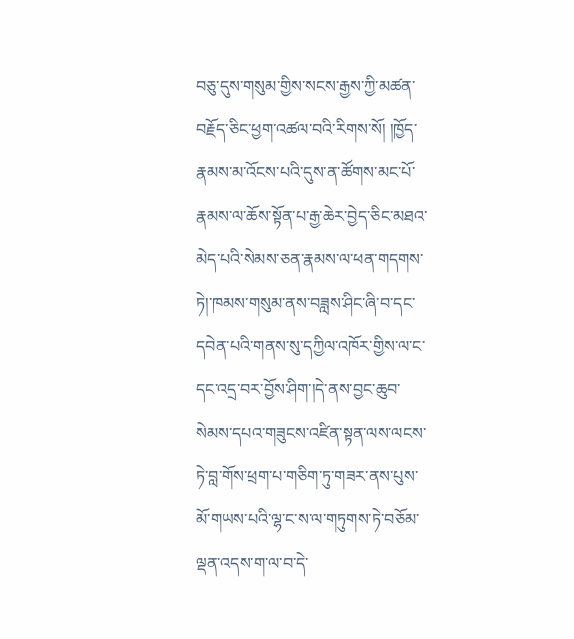བཅུ་དུས་གསུམ་གྱིས་སངས་རྒྱས་ཀྱི་མཚན་བརྗོད་ཅིང་ཕྱག་འཚལ་བའི་རིགས་སོ། །ཁྱོད་རྣམས་མ་འོངས་པའི་དུས་ན་ཚོགས་མང་པོ་རྣམས་ལ་ཆོས་སྟོན་པ་རྒྱ་ཆེར་བྱེད་ཅིང་མཐའ་མེད་པའི་སེམས་ཅན་རྣམས་ལ་ཕན་གདགས་ཏེ།་ཁམས་གསུམ་ནས་བཟླས་ཤིང་ཞི་བ་དང་དབེན་པའི་གནས་སུ་དཀྱིལ་འཁོར་གྱིས་ལ་ང་དང་འདྲ་བར་བྱོས་ཤིག་།དེ་ནས་བྱང་ཆུབ་སེམས་དཔའ་གཟུངས་འཛིན་སྟན་ལས་ལངས་ཏེ་བླ་གོས་ཕྲག་པ་གཅིག་ཏུ་གཟར་ནས་པུས་མོ་གཡས་པའི་ལྷ་ང་ས་ལ་གཏུགས་ཏེ་བཅོམ་ལྡན་འདས་ག་ལ་བ་དེ་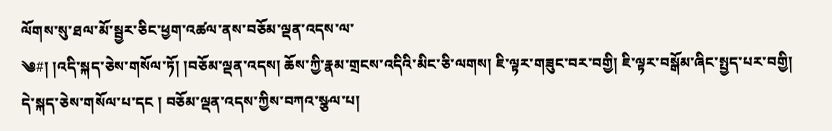ལོགས་སུ་ཐལ་མོ་སྦྱར་ཅིང་ཕྱག་འཚལ་ནས་བཅོམ་ལྡན་འདས་ལ་
༄#། །འདི་སྐད་ཅེས་གསོལ་ཏོ། །བཅོམ་ལྡན་འདས། ཆོས་ཀྱི་རྣམ་གྲངས་འདིའི་མིང་ཅི་ལགས། ཇི་ལྟར་གཟུང་བར་བགྱི། ཇི་ལྟར་བསྒོམ་ཞིང་སྤྱད་པར་བགྱི། དེ་སྐད་ཅེས་གསོལ་པ་དང ། བཅོམ་ལྡན་འདས་ཀྱིས་བཀའ་སྩལ་པ།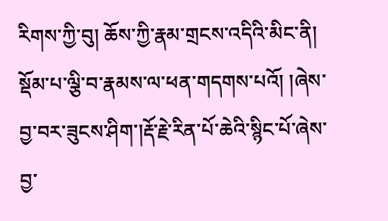རིགས་ཀྱི་བུ། ཆོས་ཀྱི་རྣམ་གྲངས་འདིའི་མིང་ནི། སྡོམ་པ་ལྕི་བ་རྣམས་ལ་ཕན་གདགས་པའོ། །ཞེས་བྱ་བར་ཟུངས་ཤིག་།རྡོ་རྗེ་རིན་པོ་ཆེའི་སྙིང་པོ་ཞེས་བྱ་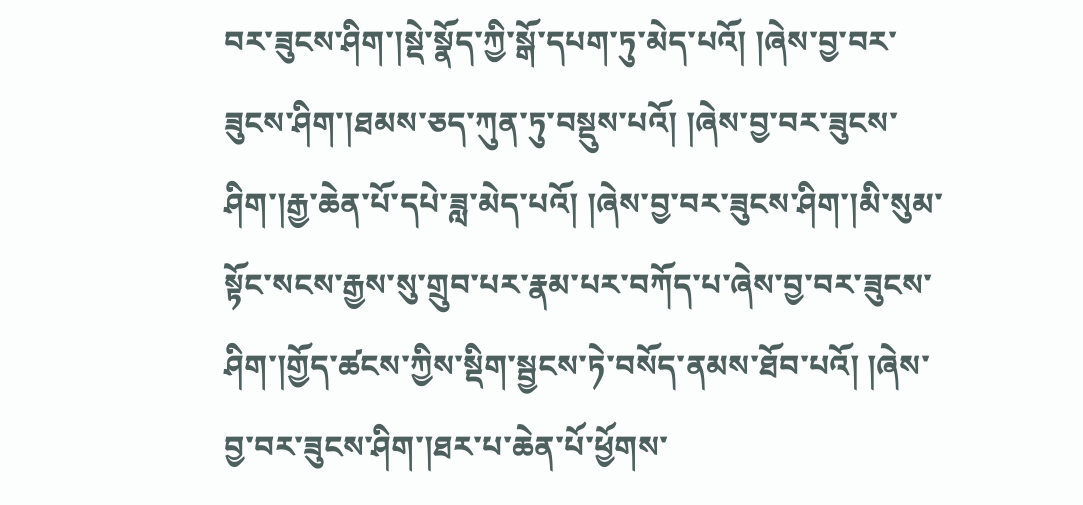བར་ཟུངས་ཤིག་།སྡེ་སྣོད་ཀྱི་སྒོ་དཔག་ཏུ་མེད་པའོ། །ཞེས་བྱ་བར་ཟུངས་ཤིག་།ཐམས་ཅད་ཀུན་ཏུ་བསྡུས་པའོ། །ཞེས་བྱ་བར་ཟུངས་ཤིག་།རྒྱ་ཆེན་པོ་དཔེ་ཟླ་མེད་པའོ། །ཞེས་བྱ་བར་ཟུངས་ཤིག་།མི་སུམ་སྟོང་སངས་རྒྱས་སུ་གྲུབ་པར་རྣམ་པར་བཀོད་པ་ཞེས་བྱ་བར་ཟུངས་ཤིག་།གྱོད་ཚངས་ཀྱིས་སྡིག་སྦྱངས་ཏེ་བསོད་ནམས་ཐོབ་པའོ། །ཞེས་བྱ་བར་ཟུངས་ཤིག་།ཐར་པ་ཆེན་པོ་ཕྱོགས་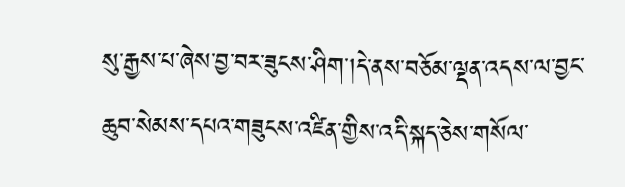སུ་རྒྱས་པ་ཞེས་བྱ་བར་ཟུངས་ཤིག་།དེ་ནས་བཅོམ་ལྡན་འདས་ལ་བྱང་ཆུབ་སེམས་དཔའ་གཟུངས་འཛིན་གྱིས་འདི་སྐད་ཅེས་གསོལ་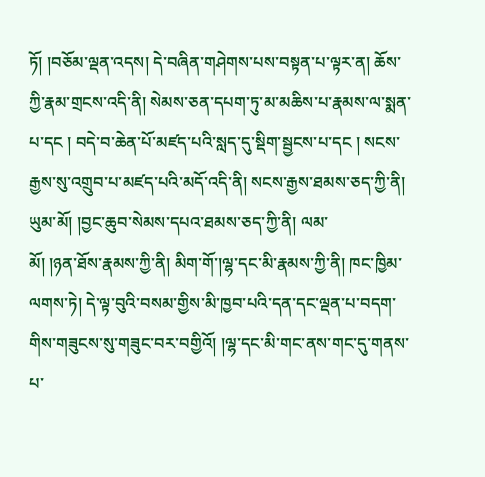ཏོ། །བཅོམ་ལྡན་འདས། དེ་བཞིན་གཤེགས་པས་བསྟན་པ་ལྟར་ན། ཆོས་ཀྱི་རྣམ་གྲངས་འདི་ནི། སེམས་ཅན་དཔག་ཏུ་མ་མཆིས་པ་རྣམས་ལ་སྨན་པ་དང ། བདེ་བ་ཆེན་པོ་མཛད་པའི་སླད་དུ་སྡིག་སྦྱངས་པ་དང ། སངས་རྒྱས་སུ་འགྲུབ་པ་མཛད་པའི་མདོ་འདི་ནི། སངས་རྒྱས་ཐམས་ཅད་ཀྱི་ནི། ཡུམ་མོ། །བྱང་ཆུབ་སེམས་དཔའ་ཐམས་ཅད་ཀྱི་ནི། ལམ་
མོ། །ཉན་ཐོས་རྣམས་ཀྱི་ནི། མིག་གོ་།ལྷ་དང་མི་རྣམས་ཀྱི་ནི། ཁང་ཁྱིམ་ལགས་ཏེ། དེ་ལྟ་བུའི་བསམ་གྱིས་མི་ཁྱབ་པའི་དན་དང་ལྡན་པ་བདག་གིས་གཟུངས་སུ་གཟུང་བར་བགྱིའོ། །ལྷ་དང་མི་གང་ནས་གང་དུ་གནས་པ་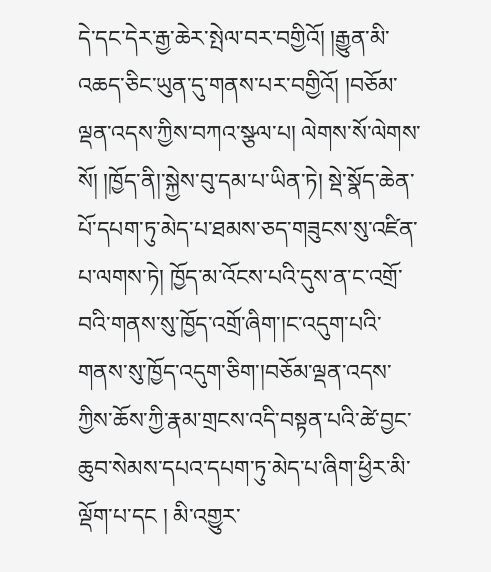དེ་དང་དེར་རྒྱ་ཆེར་སྤེལ་བར་བགྱིའོ། །རྒྱུན་མི་འཆད་ཅིང་ཡུན་དུ་གནས་པར་བགྱིའོ། །བཅོམ་ལྡན་འདས་ཀྱིས་བཀའ་སྩལ་པ། ལེགས་སོ་ལེགས་སོ། །ཁྱོད་ནི།་སྐྱེས་བུ་དམ་པ་ཡིན་ཏེ། སྡེ་སྣོད་ཆེན་པོ་དཔག་ཏུ་མེད་པ་ཐམས་ཅད་གཟུངས་སུ་འཛིན་པ་ལགས་ཏེ། ཁྱོད་མ་འོངས་པའི་དུས་ན་ང་འགྲོ་བའི་གནས་སུ་ཁྱོད་འགྲོ་ཞིག་།ང་འདུག་པའི་གནས་སུ་ཁྱོད་འདུག་ཅིག་།བཅོམ་ལྡན་འདས་ཀྱིས་ཆོས་ཀྱི་རྣམ་གྲངས་འདི་བསྟན་པའི་ཚེ་བྱང་ཆུབ་སེམས་དཔའ་དཔག་ཏུ་མེད་པ་ཞིག་ཕྱིར་མི་ལྡོག་པ་དང ། མི་འགྱུར་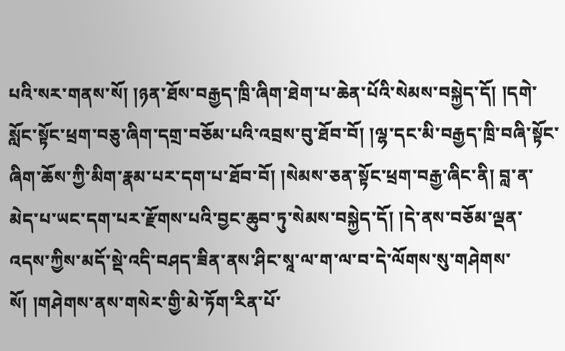པའི་སར་གནས་སོ། །ཉན་ཐོས་བརྒྱད་ཁྲི་ཞིག་ཐེག་པ་ཆེན་པོའི་སེམས་བསྐྱེད་དོ། །དགེ་སློང་སྟོང་ཕྲག་བཅུ་ཞིག་དགྲ་བཅོམ་པའི་འབྲས་བུ་ཐོབ་བོ། །ལྷ་དང་མི་བརྒྱད་ཁྲི་བཞི་སྟོང་ཞིག་ཆོས་ཀྱི་མིག་རྣམ་པར་དག་པ་ཐོབ་བོ། །སེམས་ཅན་སྟོང་ཕྲག་བརྒྱ་ཞིང་ནི། བླ་ན་མེད་པ་ཡང་དག་པར་རྫོགས་པའི་བྱང་ཆུབ་ཏུ་སེམས་བསྐྱེད་དོ། །དེ་ནས་བཅོམ་ལྡན་འདས་ཀྱིས་མདོ་སྡེ་འདི་བཤད་ཟིན་ནས་ཤིང་སཱ་ལ་ག་ལ་བ་དེ་ལོགས་སུ་གཤེགས་སོ། །གཤེགས་ནས་གསེར་གྱི་མེ་ཏོག་རིན་པོ་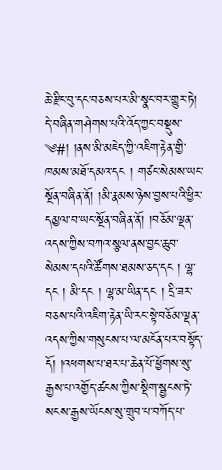ཆེ་རྫིང་བུ་དང་བཅས་པར་མི་སྣང་བར་གྱུར་ཏེ། དེ་བཞིན་གཤེགས་པའི་འོད་ཀྱང་བསྡུས་
༄#། །ནས་མི་མཇེད་ཀྱི་འཇིག་རྟེན་གྱི་ཁམས་མཐོ་དམའ་དང ། གཙང་སེམས་ཡང་སྔོན་བཞིན་ནོ། །མི་རྣམས་ཉེས་བྱས་པའི་ཕྱིར་དམྱལ་བ་ཡང་སྔོན་བཞིན་ནོ། །བཅོམ་ལྡན་འདས་ཀྱིས་བཀའ་སྩལ་ནས་བྱང་ཆུབ་སེམས་དཔའི་ཚོགས་ཐམས་ཅད་དང ། ལྷ་དང ། མི་དང ། ལྷ་མ་ཡིན་དང ། དྲི་ཟར་བཅས་པའི་འཇིག་རྟེན་ཡི་རང་སྟེ་བཅོམ་ལྡན་འདས་ཀྱིས་གསུངས་པ་ལ་མངོན་པར་བསྟོད་དོ། །འཕགས་པ་ཐར་པ་ཆེན་པོ་ཕྱོགས་སུ་རྒྱས་པ་འགྱོད་ཚངས་ཀྱིས་སྡིག་སྦྱངས་ཏེ་སངས་རྒྱས་ཡོངས་སུ་གྲུབ་པ་བཀོད་པ་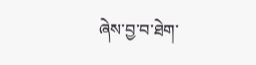ཞེས་བྱ་བ་ཐེག་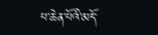པ་ཆེན་པོའི་མདོ་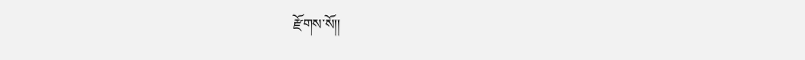རྫོགས་སོ།།